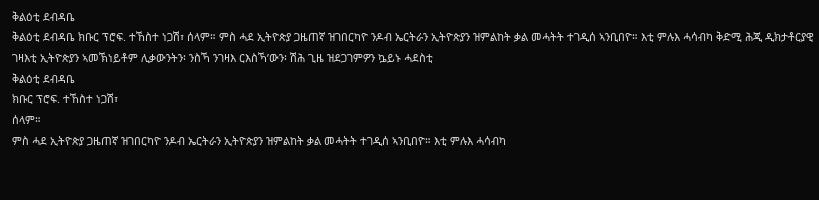ቅልዕቲ ደብዳቤ
ቅልዕቲ ደብዳቤ ክቡር ፕሮፍ. ተኸስተ ነጋሽ፣ ሰላም። ምስ ሓደ ኢትዮጵያ ጋዜጠኛ ዝገበርካዮ ንዶብ ኤርትራን ኢትዮጵያን ዝምልከት ቃል መሓትት ተገዲሰ ኣንቢበዮ። እቲ ምሉእ ሓሳብካ ቅድሚ ሕጂ ዲክታቶርያዊ ገዛእቲ ኢትዮጵያን ኣመኽነይቶም ሊቃውንትን፡ ንስኻ ንገዛእ ርእስኻ’ውን፡ ሽሕ ጊዜ ዝደጋገምዎን ኴይኑ ሓደስቲ
ቅልዕቲ ደብዳቤ
ክቡር ፕሮፍ. ተኸስተ ነጋሽ፣
ሰላም።
ምስ ሓደ ኢትዮጵያ ጋዜጠኛ ዝገበርካዮ ንዶብ ኤርትራን ኢትዮጵያን ዝምልከት ቃል መሓትት ተገዲሰ ኣንቢበዮ። እቲ ምሉእ ሓሳብካ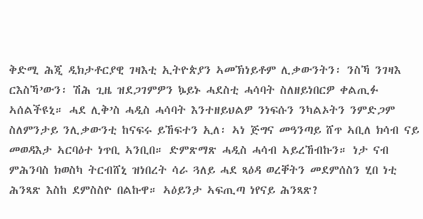ቅድሚ ሕጂ ዲክታቶርያዊ ገዛእቲ ኢትዮጵያን ኣመኽነይቶም ሊቃውንትን፡ ንስኻ ንገዛእ ርእስኻ’ውን፡ ሽሕ ጊዜ ዝደጋገምዎን ኴይኑ ሓደስቲ ሓሳባት ስለዘይነበርዎ ቀልጢፉ ኣሰልችዩኒ። ሓደ ሊቅ’ስ ሓዲስ ሓሳባት እንተዘይህልዎ ንነፍሱን ንካልኦትን ንምድጋም ስለምንታይ ንሊቃውንቲ ከናፍሩ ይኸፍተን ኢለ፡ ኣነ ጅግና መዓንጣይ ሸጥ ኣቢለ ክሳብ ናይ መወዳእታ ኣርባዕተ ነጥቢ ኣንቢበ። ድምጽማጽ ሓዲስ ሓሳብ ኣይረኸብኩን። ነታ ናብ ምሕንባስ ክወስካ ትርብሸኒ ዝነበረት ሳራ ጓለይ ሓደ ጻዕዳ ወረቐትን መደምሰስን ሂበ ነቲ ሕንጻጽ እስከ ደምስስዮ በልኩዋ። ኣዕይንታ ኣፍጢጣ ነየናይ ሕንጻጽ?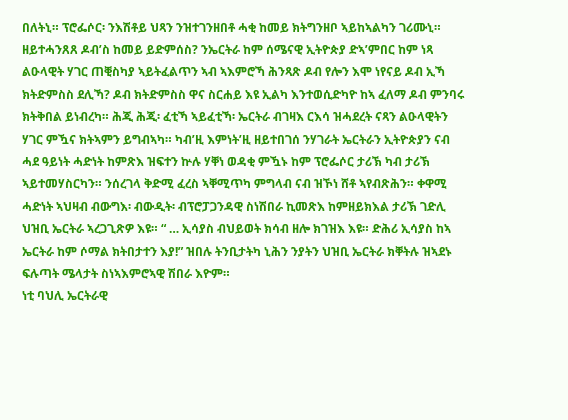በለትኒ። ፕሮፌሶር፡ ንእሽቶይ ህጻን ንዝተገንዘበቶ ሓቂ ከመይ ክትግንዘቦ ኣይከኣልካን ገሪሙኒ። ዘይተሓንጸጸ ዶብ’ስ ከመይ ይድምሰስ? ንኤርትራ ከም ሰሜናዊ ኢትዮጵያ ድኣ’ምበር ከም ነጻ ልዑላዊት ሃገር ጠቒስካያ ኣይትፈልጥን ኣብ ኣእምሮኻ ሕንጻጽ ዶብ የሎን እሞ ነየናይ ዶብ ኢኻ ክትድምስስ ደሊኻ? ዶብ ክትድምስስ ዋና ስርሐይ እዩ ኢልካ እንተወሲድካዮ ከኣ ፈለማ ዶብ ምንባሩ ክትቅበል ይነብረካ። ሕጂ ሕጂ፡ ፈቲኻ ኣይፈቲኻ፡ ኤርትራ ብገዛእ ርእሳ ዝሓደረት ናጻን ልዑላዊትን ሃገር ምዃና ክትኣምን ይግብኣካ። ካብ’ዚ እምነት’ዚ ዘይተበገሰ ንሃገራት ኤርትራን ኢትዮጵያን ናብ ሓደ ዓይነት ሓድነት ከምጽእ ዝፍተን ኵሉ ሃቐነ ወዳቂ ምዃኑ ከም ፕሮፌሶር ታሪኽ ካብ ታሪኽ ኣይተመሃስርካን። ንሰረገላ ቅድሚ ፈረስ ኣቐሚጥካ ምግላብ ናብ ዝኾነ ሸቶ ኣየብጽሕን። ቀዋሚ ሓድነት ኣህዛብ ብውግእ፡ ብውዲት፡ ብፕሮፓጋንዳዊ ስነሽበራ ኪመጽእ ከምዘይክእል ታሪኽ ገድሊ ህዝቢ ኤርትራ ኣረጋጊጽዎ እዩ። “ … ኢሳያስ ብህይወት ክሳብ ዘሎ ክገዝእ እዩ። ድሕሪ ኢሳያስ ከኣ ኤርትራ ከም ሶማል ክትበታተን እያ!” ዝበሉ ትንቢታትካ ኒሕን ንያትን ህዝቢ ኤርትራ ክቐትሉ ዝኣደኑ ፍሉጣት ሜላታት ስነኣእምሮኣዊ ሽበራ እዮም።
ነቲ ባህሊ ኤርትራዊ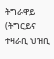ትግራዋይ (ትግርይና ተዛራቢ ህዝቢ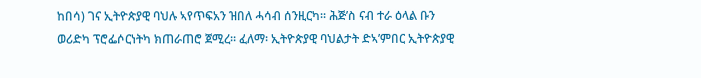ከበሳ) ገና ኢትዮጵያዊ ባህሉ ኣየጥፍአን ዝበለ ሓሳብ ሰንዚርካ። ሕጅ’ስ ናብ ተራ ዕላል ቡን ወሪድካ ፕሮፌሶርነትካ ክጠራጠሮ ጀሚረ። ፈለማ፡ ኢትዮጵያዊ ባህልታት ድኣ’ምበር ኢትዮጵያዊ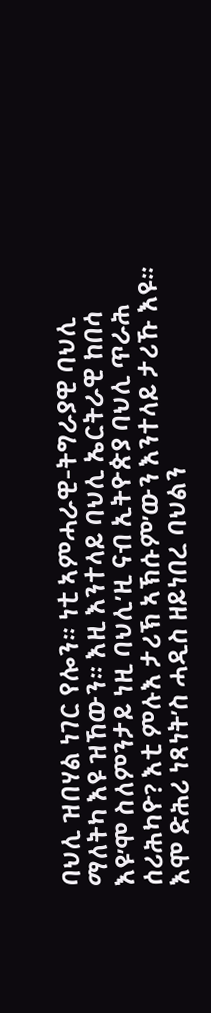ባህሊ ዝበሃል ነገር የሎን። ነቲ ኣምሓራዊ-ትግራያዊ ባህሊ ማለትካ እዩ ዝኸውን። እዚ እንተላይ ባህሊ ኤርትራዊ ከበሳ እዩ’ሞ ስለምንታይ ነዚ ባህሊ’ዚ ናብ ኢትዮጵያ ባህሊ ጥራሕ ሰሪሕካዮ? እቲ ምሉእ ታሪኽ ኣኽሱም’ውን እንተላይ ታሪኹ እዩ። እሞ ድሕሪ ነጻነት’ስ ሓዲስ ዘይነበረ ባህልን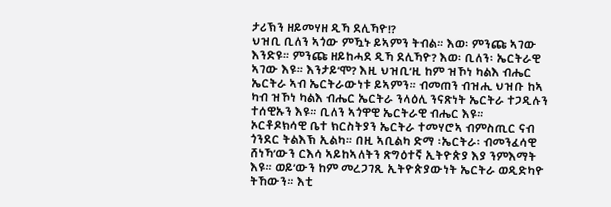ታሪኽን ዘይመሃዘ ዲኻ ደሊኻዮ!?
ህዝቢ ቢለን ኣጎው ምዃኑ ይኣምን ትብል። እወ፡ ምንጩ ኣገው እንድዩ። ምንጩ ዘይከሓደ ዲኻ ደሊኻዮ? እወ፡ ቢለን፡ ኤርትራዊ ኣገው እዩ። እንታይ’ሞ? እዚ ህዝቢ’ዚ ከም ዝኾነ ካልእ ብሔር ኤርትራ ኣብ ኤርትራውነቱ ይኣምን። ብመጠን ብዝሒ ህዝቡ ከኣ ካብ ዝኾነ ካልእ ብሔር ኤርትራ ንላዕሊ ንናጽነት ኤርትራ ተጋዲሉን ተሰዊኡን እዩ። ቢለን ኣጎዋዊ ኤርትራዊ ብሔር እዩ።
ኦርቶዶክሳዊ ቤተ ክርስትያን ኤርትራ ተመሃሮኣ ብምስጢር ናብ ጎንደር ትልእኽ ኢልካ። በዚ ኣቢልካ ድማ ፡ኤርትራ፡ ብመንፈሳዊ ሸነኻ’ውን ርእሳ ኣይከኣለትን ጽግዕተኛ ኢትዮጵያ እያ ንምእማት እዩ። ወይ’ውን ከም መረጋገጺ ኢትዮጵያውነት ኤርትራ ወዲድካዮ ትኸውን። እቲ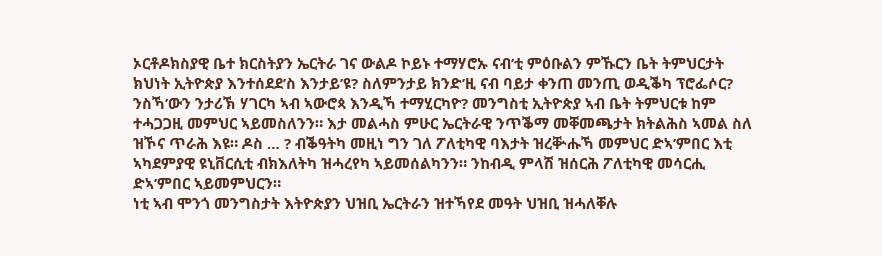ኦርቶዶክስያዊ ቤተ ክርስትያን ኤርትራ ገና ውልዶ ኮይኑ ተማሃሮኡ ናብ’ቲ ምዕቡልን ምኹርን ቤት ትምህርታት ክህነት ኢትዮጵያ እንተሰደደ’ስ እንታይ’ዩ? ስለምንታይ ክንድ’ዚ ናብ ባይታ ቀንጠ መንጢ ወዲቕካ ፕሮፌሶር? ንስኻ’ውን ንታሪኽ ሃገርካ ኣብ ኣውሮጳ እንዲኻ ተማሂርካዮ? መንግስቲ ኢትዮጵያ ኣብ ቤት ትምህርቱ ከም ተሓጋጋዚ መምህር ኣይመስለንን። እታ መልሓስ ምሁር ኤርትራዊ ንጥቕማ መቐመጫታት ክትልሕስ ኣመል ስለ ዝኾና ጥራሕ እዩ። ዶስ … ? ብቕዓትካ መዚነ ግን ገለ ፖለቲካዊ ባእታት ዝረቝሑኻ መምህር ድኣ’ምበር እቲ ኣካደምያዊ ዩኒቨርሲቲ ብክእለትካ ዝሓረየካ ኣይመሰልካንን። ንከብዲ ምላሽ ዝሰርሕ ፖለቲካዊ መሳርሒ ድኣ’ምበር ኣይመምህርን።
ነቲ ኣብ ሞንጎ መንግስታት እትዮጵያን ህዝቢ ኤርትራን ዝተኻየደ መዓት ህዝቢ ዝሓለቐሉ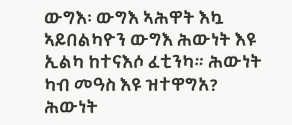ውግእ፡ ውግእ ኣሕዋት እኳ ኣይበልካዮን ውግእ ሕውነት እዩ ኢልካ ከተናእሶ ፈቲንካ። ሕውነት ካብ መዓስ እዩ ዝተዋግአ? ሕውነት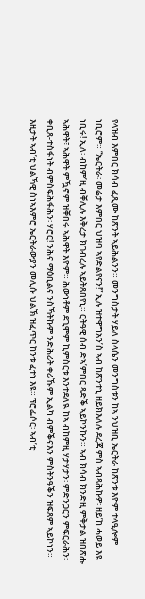የላዝብ እምበር ክሳብ ፈጺሙ ከጽንት ኣይሕልንን። መንግስታት ሃይለ ስላሴን መንግስቱን ከኣ ንህዝቢ ኤርትራ ከጽንቱ እዮም ተላዒሎም ነቢሮም። “ኤርትራ፡ መሬታ እምበር ህዝባ ኣየድልየናን!” ኢሉ ዝተዋግአን’ስ ኣብ ከጽንተኒ ዘይክእለሉ ደረጃ ምስ ኣብጻሕኩዎ፡ ዘይ’ከ ሓወይ እዩ ነቢሩ! ኢለ፡ ብከም’ዚ ብቐሊሉ እቅረታ ክገብረሉ ኣይትጸበየኒ። ርትዓዊ ሰብ ድኣ’ምበር ጻድቕ ኣይኮንኩን። ኣብ ክሳብ ክንድዚ ምቅታል ዝበጽሑ ኣሕዋት፣ ኣሕዋት ምዃኖም ዝቐበሩ ኣሕዋት እዮም። ሕውነቶም ደጊሞም ኪምስርቱ እንተደለዪ ከኣ ብከምዚ ሃታሃታን፡ ምድንጋርን ምፍርራሕን፡ ቀቢጸ-ተስፋነት ብምስፍሕፋሕን፡ ሃሮር! ንሕና ማዕቢልና ንስኻትኩም ንድሕሪት ቀሪኹም ኢልካ ብምቕናእን ምስትንዓቕን ዝፍጸም ኣይኮነን። እዚታት ኣብ’ቲ ህልኻዊ ስነኣእምሮ ኤርትራውያን መሊሱ ህልኽ ዝፈጥር ከንቱ ፈተነ እዩ። ፕሮፌሶር፡ ኣብ’ቲ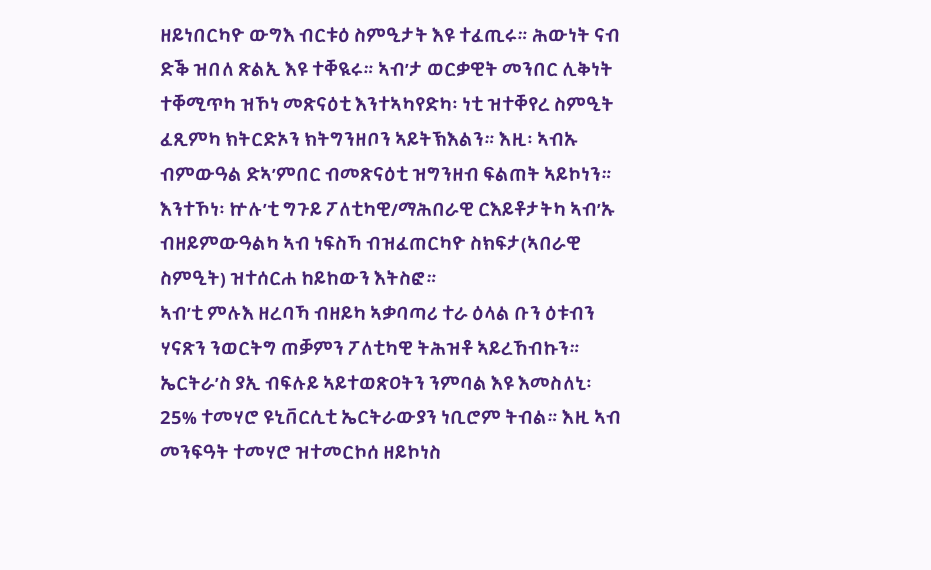ዘይነበርካዮ ውግእ ብርቱዕ ስምዒታት እዩ ተፈጢሩ። ሕውነት ናብ ድቕ ዝበለ ጽልኢ እዩ ተቐዪሩ። ኣብ’ታ ወርቃዊት መንበር ሊቅነት ተቐሚጥካ ዝኾነ መጽናዕቲ እንተኣካየድካ፡ ነቲ ዝተቐየረ ስምዒት ፈጺምካ ክትርድኦን ክትግንዘቦን ኣይትኽእልን። እዚ፡ ኣብኡ ብምውዓል ድኣ’ምበር ብመጽናዕቲ ዝግንዘብ ፍልጠት ኣይኮነን። እንተኾነ፡ ኵሉ’ቲ ግጉይ ፖለቲካዊ/ማሕበራዊ ርእይቶታትካ ኣብ’ኡ ብዘይምውዓልካ ኣብ ነፍስኻ ብዝፈጠርካዮ ስክፍታ(ኣበራዊ ስምዒት) ዝተሰርሐ ከይከውን እትስፎ።
ኣብ’ቲ ምሉእ ዘረባኻ ብዘይካ ኣቃባጣሪ ተራ ዕላል ቡን ዕቱብን ሃናጽን ንወርትግ ጠቓምን ፖለቲካዊ ትሕዝቶ ኣይረኸብኩን። ኤርትራ’ስ ያኢ ብፍሉይ ኣይተወጽዐትን ንምባል እዩ እመስለኒ፡ 25% ተመሃሮ ዩኒቨርሲቲ ኤርትራውያን ነቢሮም ትብል። እዚ ኣብ መንፍዓት ተመሃሮ ዝተመርኮሰ ዘይኮነስ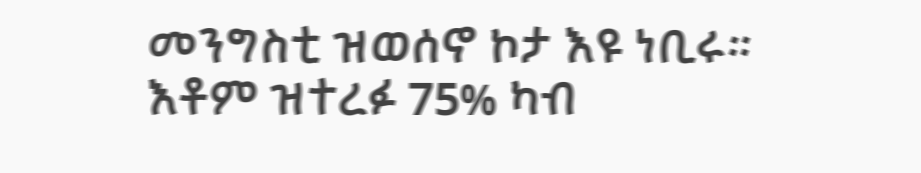መንግስቲ ዝወሰኖ ኮታ እዩ ነቢሩ። እቶም ዝተረፉ 75% ካብ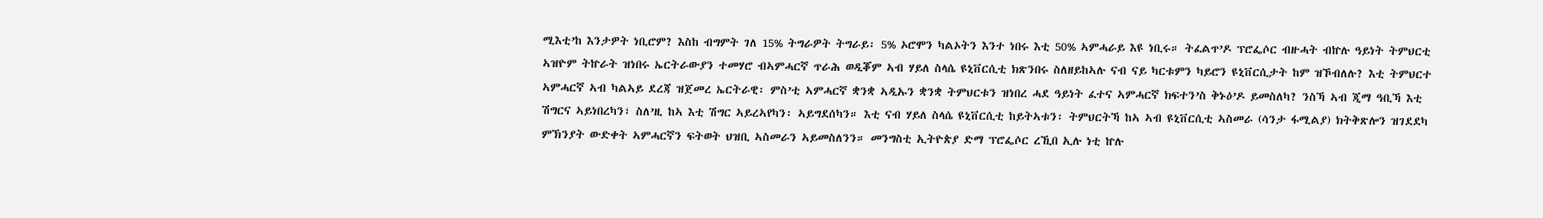ሚእቲ’ከ እንታዎት ነቢሮም? እስከ ብግምት ገለ 15% ትግራዎት ትግራይ፡ 5% ኦሮሞን ካልኦትን እንተ ነበሩ እቲ 50% ኣምሓራይ እዩ ነቢሩ። ትፈልጥ’ዶ ፕሮፌሶር ብዙሓት ብኵሉ ዓይነት ትምህርቲ ኣዝዮም ትኵራት ዝነበሩ ኤርትራውያን ተመሃሮ ብኣምሓርኛ ጥራሕ ወዲቖም ኣብ ሃይለ ስላሴ ዩኒቨርሲቲ ክጽንበሩ ስለዘይከኣሉ ናብ ናይ ካርቱምን ካይሮን ዩኒቨርሲታት ከም ዝኾብለሉ? እቲ ትምህርተ ኣምሓርኛ ኣብ ካልኣይ ደረጃ ዝጀመረ ኤርትራዊ፡ ምስ’ቲ ኣምሓርኛ ቋንቋ ኣዲኡን ቋንቋ ትምህርቱን ዝነበረ ሓደ ዓይነት ፈተና ኣምሓርኛ ክፍተን’ስ ቅኑዕ’ዶ ይመስለካ? ንስኻ ኣብ ጂማ ዓቢኻ እቲ ሽግርና ኣይነበረካን፣ ስለ’ዚ ከኣ እቲ ሽግር ኣይረኣየካን፡ ኣይግደሰካን። እቲ ናብ ሃይለ ስላሴ ዩኒቨርሲቲ ከይትኣቱን፡ ትምህርትኻ ከኣ ኣብ ዩኒቨርሲቲ ኣስመራ (ሳንታ ፋሚልያ) ክትቅጽሎን ዝገደደካ ምኽንያት ውድቀት ኣምሓርኛን ፍትወት ህዝቢ ኣስመራን ኣይመስለንን። መንግስቲ ኢትዮጵያ ድማ ፕሮፌሶር ረኺበ ኢሉ ነቲ ኵሉ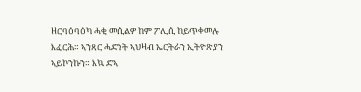ዘርባዕባዕካ ሓቂ መሲልዎ ከም ፖሊሲ ከይጥቀመሉ እፈርሕ። ኣንጻር ሓድነት ኣህዛብ ኤርትራን ኢትዮጽያን ኣይኮንኩን። እኳ ድኣ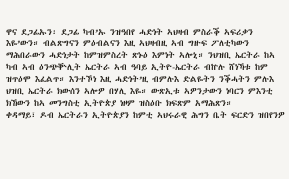ዋና ደጋፊኡን፡ ደጋፊ ካብ’ኡ ንዝዓበየ ሓድነት ኣህዛብ ምስራቕ ኣፍሪቃን እዬ’ውን። ብልጽግናን ምዕብልናን እዚ ኣህዛብዚ ኣብ ግዙፍ ፖለቲካውን ማሕበራውን ሓድነታት ከምዝምስረት ጽኑዕ እምነት ኣሎኒ። ንህዝቢ ኤርትራ ከኣ ካብ ኣብ ዕንጭቝሊት ኤርትራ ኣብ ዓባይ ኢትዮ-ኤርትራ ብኵሉ ሸነኻቱ ከም ዝጥዕሞ እፈልጥ። እንተኾነ እዚ ሓድነት’ዚ ብምሉእ ድልዬትን ንቕሓትን ምሉእ ህዝቢ ኤርትራ ክውሰን ኣሎዎ በሃሊ እዬ። ውጽኢቱ ኣዎንታውን ነባርን ምእንቲ ክኸውን ከኣ መንግስቲ ኢትዮጵያ ነዞም ዝስዕቡ ክፍጽም አማሕጽን።
ቀዳማይ፣ ዶብ ኤርትራን ኢትዮጵያን ከምቲ ኣህሩራዊ ሕግን ቤት ፍርድን ዝበየንዎ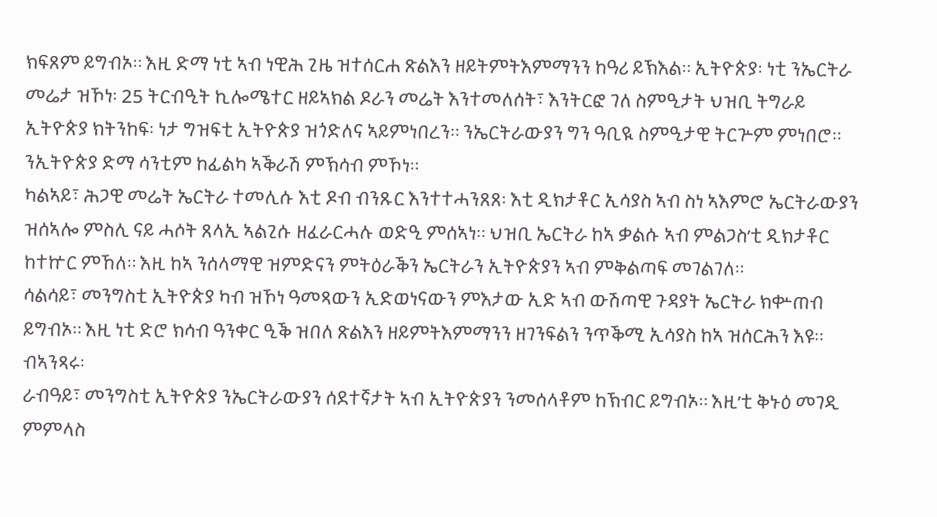ክፍጸም ይግብኦ። እዚ ድማ ነቲ ኣብ ነዊሕ ጊዜ ዝተሰርሐ ጽልእን ዘይትምትእምማንን ከዓሪ ይኽእል። ኢትዮጵያ፡ ነቲ ንኤርትራ መሬታ ዝኾነ፡ 25 ትርብዒት ኪሎሜተር ዘይኣክል ዶራን መሬት እንተመለሰት፣ እንትርፎ ገለ ስምዒታት ህዝቢ ትግራይ ኢትዮጵያ ክትንከፍ፡ ነታ ግዝፍቲ ኢትዮጵያ ዝጎድለና ኣይምነበረን። ንኤርትራውያን ግን ዓቢዪ ስምዒታዊ ትርጕም ምነበሮ። ንኢትዮጵያ ድማ ሳንቲም ከፊልካ ኣቕራሽ ምኽሳብ ምኾነ።
ካልኣይ፣ ሕጋዊ መሬት ኤርትራ ተመሊሱ እቲ ዶብ ብንጹር እንተተሓንጸጸ፡ እቲ ዲክታቶር ኢሳያስ ኣብ ስነ ኣእምሮ ኤርትራውያን ዝሰኣሎ ምስሊ ናይ ሓሶት ጸላኢ ኣልጊሱ ዘፈራርሓሉ ወድዒ ምሰኣነ። ህዝቢ ኤርትራ ከኣ ቃልሱ ኣብ ምልጋስ’ቲ ዲክታቶር ከተኵር ምኸለ። እዚ ከኣ ንሰላማዊ ዝምድናን ምትዕራቕን ኤርትራን ኢትዮጵያን ኣብ ምቅልጣፍ መገልገለ።
ሳልሳይ፣ መንግስቲ ኢትዮጵያ ካብ ዝኾነ ዓመጻውን ኢድወነናውን ምእታው ኢድ ኣብ ውሽጣዊ ጉዳያት ኤርትራ ክቍጠብ ይግብኦ። እዚ ነቲ ድሮ ክሳብ ዓንቀር ዒቕ ዝበለ ጽልእን ዘይምትእምማንን ዘገንፍልን ንጥቕሚ ኢሳያስ ከኣ ዝሰርሕን እዩ። ብኣንጻሩ፡
ራብዓይ፣ መንግስቲ ኢትዮጵያ ንኤርትራውያን ሰደተኛታት ኣብ ኢትዮጵያን ንመሰላቶም ከኽብር ይግብኦ። እዚ’ቲ ቅኑዕ መገዲ ምምላስ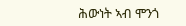ሕውነት ኣብ ሞንጎ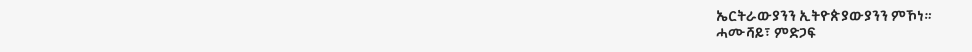ኤርትራውያንን ኢትዮጵያውያንን ምኾነ።
ሓሙሻይ፣ ምድጋፍ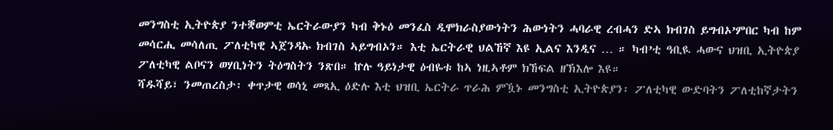መንግስቲ ኢትዮጵያ ንተቛወምቲ ኤርትራውያን ካብ ቅኑዕ መንፈስ ዲሞክራስያውነትን ሕውነትን ሓባራዊ ረብሓን ድኣ ክብገስ ይግብኦ’ምበር ካብ ከም መሳርሒ መሳለጢ ፖለቲካዊ ኣጀንዳኡ ክብገስ ኣይግብኦን። እቲ ኤርትራዊ ህልኸኛ እዩ ኢልና እንዲና … ። ካብ’ቲ ዓቢዪ ሓውና ህዝቢ ኢትዮጵያ ፖለቲካዊ ልቦናን ወሃቢነትን ትዕግስትን ንጽበ። ኵሉ ዓይነታዊ ዕብዬቱ ከኣ ነዚኣቶም ክኸፍል ዘኽእሎ እዩ።
ሻዱሻይ፣ ንመጠረስታ፡ ቀጥታዊ ወሳኒ መጻኢ ዕድሉ እቲ ህዝቢ ኤርትራ ጥራሕ ምዃኑ መንግስቲ ኢትዮጵያን፡ ፖለቲካዊ ውድባትን ፖለቲከኛታትን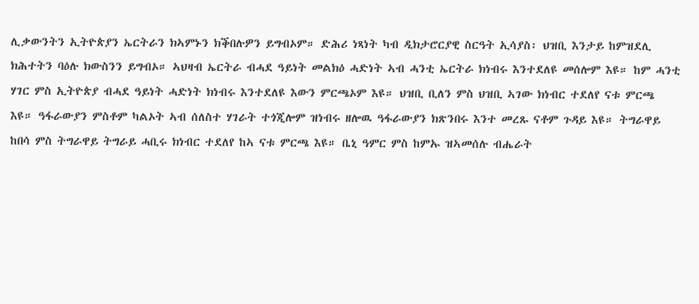ሊቃውንትን ኢትዮጵያን ኤርትራን ክኣምኑን ክቕበሉዎን ይግብኦም። ድሕሪ ነጻነት ካብ ዲክታሮርያዊ ስርዓት ኢሳያስ፡ ህዝቢ እንታይ ከምዝደሊ ክሕተትን ባዕሉ ክውስንን ይግብኦ። ኣህዛብ ኤርትራ ብሓደ ዓይነት መልክዕ ሓድነት ኣብ ሓንቲ ኤርትራ ክነብሩ እንተደለዩ መሰሎም እዩ። ከም ሓንቲ ሃገር ምስ ኢትዮጵያ ብሓደ ዓይነት ሓድነት ክነብሩ እንተደለዩ እውን ምርጫኦም እዩ። ህዝቢ ቢለን ምስ ህዝቢ ኣገው ክነብር ተደለየ ናቱ ምርጫ እዩ። ዓፋራውያን ምስቶም ካልኦት ኣብ ሰለስተ ሃገራት ተጎጂሎም ዝነብሩ ዘሎዉ ዓፋራውያን ክጽንበሩ እንተ መረጹ ናቶም ጉዳይ እዩ። ትግራዋይ ከበሳ ምስ ትግራዋይ ትግራይ ሓቢሩ ክነብር ተደለየ ከኣ ናቱ ምርጫ እዩ። ቤኒ ዓምር ምስ ከምኡ ዝኣመሰሉ ብሔራት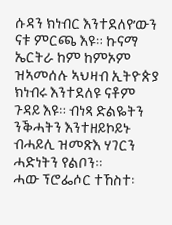ሱዳን ክነብር እንተደለየ’ውን ናቱ ምርጫ እዩ። ኩናማ ኤርትራ ከም ከምኦም ዝኣመሰሉ ኣህዛብ ኢትዮጵያ ክነብሩ እንተደለዩ ናቶም ጉዳይ እዩ። ብነጻ ድልዬትን ንቕሓትን እንተዘይኮይኑ ብሓይሊ ዝመጽእ ሃገርን ሓድነትን የልቦን።
ሓው ፕሮፌሶር ተኸስተ፡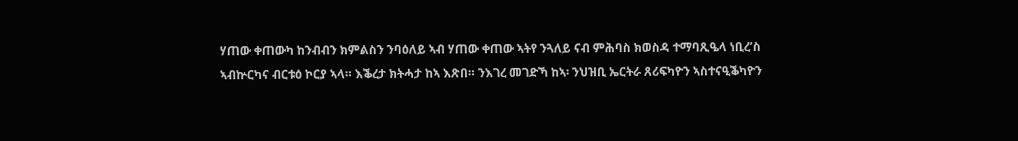ሃጠው ቀጠውካ ከንብብን ክምልስን ንባዕለይ ኣብ ሃጠው ቀጠው ኣትየ ንጓለይ ናብ ምሕባስ ክወስዳ ተማባጺዔላ ነቢረ’ስ ኣብኵርካና ብርቱዕ ኮርያ ኣላ። እቕረታ ክትሓታ ከኣ እጽበ። ንእገረ መገድኻ ከኣ፡ ንህዝቢ ኤርትራ ጸሪፍካዮን ኣስተናዒቕካዮን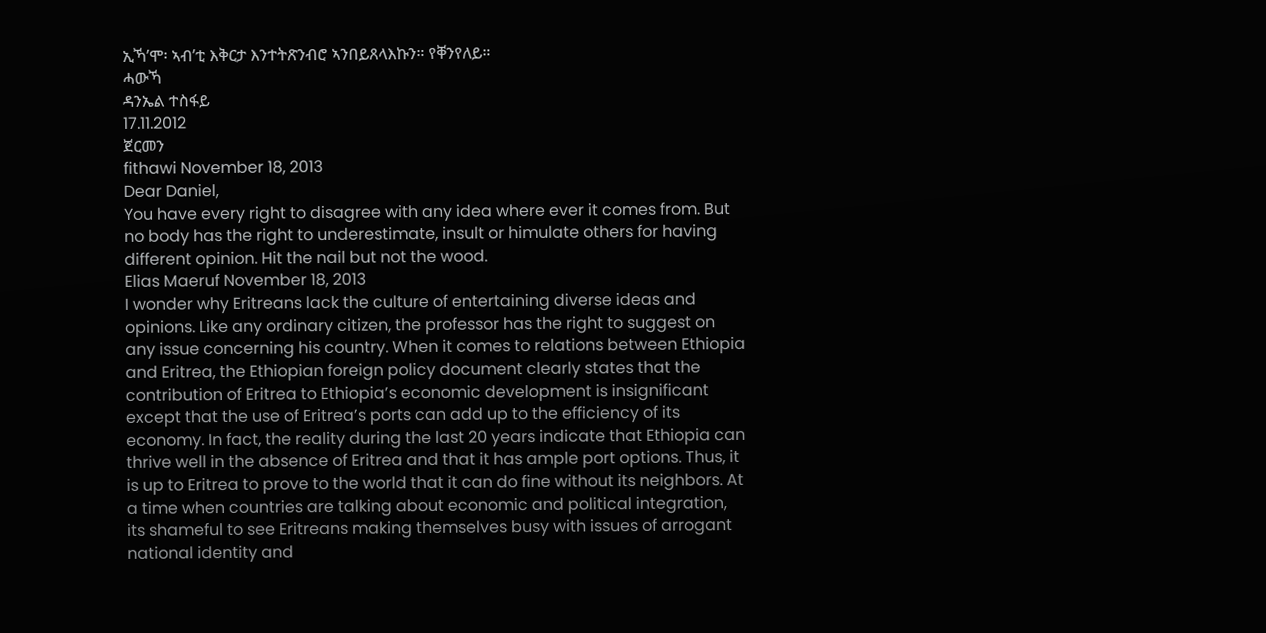ኢኻ’ሞ፡ ኣብ’ቲ እቅርታ እንተትጽንብሮ ኣንበይጸላእኩን። የቐንየለይ።
ሓውኻ
ዳንኤል ተስፋይ
17.11.2012
ጀርመን
fithawi November 18, 2013
Dear Daniel,
You have every right to disagree with any idea where ever it comes from. But no body has the right to underestimate, insult or himulate others for having different opinion. Hit the nail but not the wood.
Elias Maeruf November 18, 2013
I wonder why Eritreans lack the culture of entertaining diverse ideas and opinions. Like any ordinary citizen, the professor has the right to suggest on any issue concerning his country. When it comes to relations between Ethiopia and Eritrea, the Ethiopian foreign policy document clearly states that the contribution of Eritrea to Ethiopia’s economic development is insignificant except that the use of Eritrea’s ports can add up to the efficiency of its economy. In fact, the reality during the last 20 years indicate that Ethiopia can thrive well in the absence of Eritrea and that it has ample port options. Thus, it is up to Eritrea to prove to the world that it can do fine without its neighbors. At a time when countries are talking about economic and political integration, its shameful to see Eritreans making themselves busy with issues of arrogant national identity and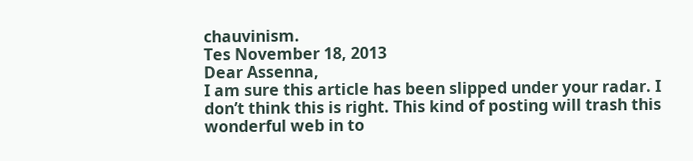chauvinism.
Tes November 18, 2013
Dear Assenna,
I am sure this article has been slipped under your radar. I don’t think this is right. This kind of posting will trash this wonderful web in to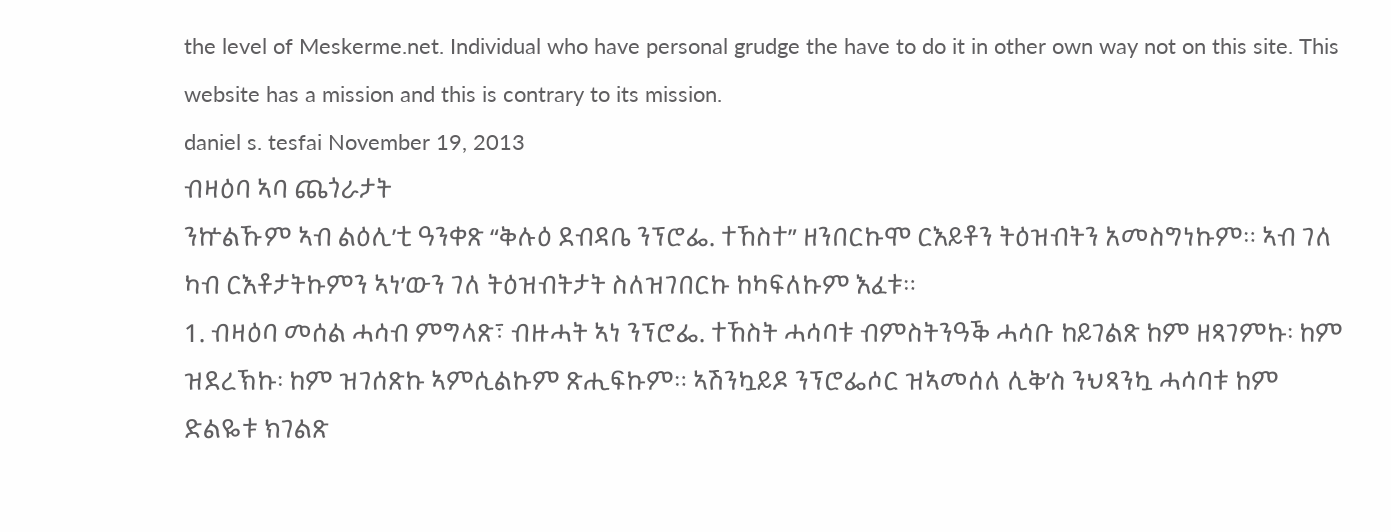the level of Meskerme.net. Individual who have personal grudge the have to do it in other own way not on this site. This website has a mission and this is contrary to its mission.
daniel s. tesfai November 19, 2013
ብዛዕባ ኣባ ጨጎራታት
ንኵልኹም ኣብ ልዕሊ’ቲ ዓንቀጽ “ቅሉዕ ደብዳቤ ንፕሮፌ. ተኸስተ” ዘንበርኩሞ ርእይቶን ትዕዝብትን አመስግነኩም። ኣብ ገለ ካብ ርእቶታትኩምን ኣነ’ውን ገለ ትዕዝብትታት ስለዝገበርኩ ከካፍለኩም እፈቱ።
1. ብዛዕባ መሰል ሓሳብ ምግላጽ፣ ብዙሓት ኣነ ንፕሮፌ. ተኸስት ሓሳባቱ ብምስትንዓቕ ሓሳቡ ከይገልጽ ከም ዘጻገምኩ፡ ከም ዝደረኽኩ፡ ከም ዝገሰጽኩ ኣምሲልኩም ጽሒፍኩም። ኣሽንኳይዶ ንፕሮፌሶር ዝኣመሰለ ሊቅ’ስ ንህጻንኳ ሓሳባቱ ከም ድልዬቱ ክገልጽ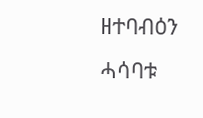ዘተባብዕን ሓሳባቱ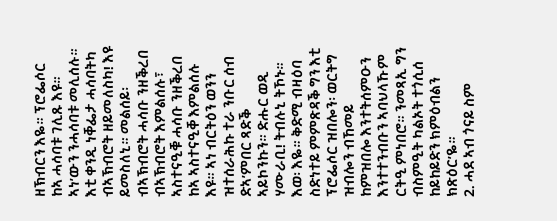ዘኽብርን እዬ። ፕሮፌሶር ከኣ ሓሳባቱ ገሊጹ እዩ። ኣነ’ውን ንሓሳባቱ መሊሰሉ። እቲ ቀንዲ ነቐፌታ ሓሳባትካ ብኣኽብሮት ዘይመለስካ! እዩ ይመስለኒ። መልሰይ፡ ብኣኽብሮት ሓሳቡ ንዘቕረበ ብኣኽብሮት እምልሰሉ፣ ኣስተናዒቑ ሓሳቡ ንዘቕረበ ከኣ ኣስተናዒቐ እምልሰሉ እዩ። ኣነ ብርትዕን ወንን ዝተሰራሕኩ ተራ ንቡር ሰብ ድኣ’ምበር ጻድቕ ኣይኮንኩን። ድሑር ወዲ ሃሙራቢ! ትብሉኒ ትኾኑ። እወ፡ እዬ። ቅድሚ ብዛዕባ ስድነተይ ምምጽዳቕ ግን እቲ ፕሮፌሶር ዝበሎን፡ ወርትግ ዝብሎን ብኸመይ ከምዝበሎ እንተትሰምዑን እንተተንብቡን ኣባህላኹም ርትዒ ምነበሮ። ንመጻኢ ግን ብስምዒት ካልኦት ተጎሲሰ ከይከይድን ክምዕብልን ክጽዕር’ዬ።
2. ሓደ ኣብ ጎናይ ስም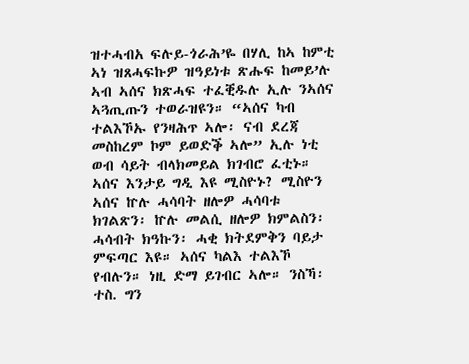ዝተሓብአ ፍሉይ-ጎራሕ’ዬ በሃሊ ከኣ ከምቲ ኣነ ዝጸሓፍኩዎ ዝዓይነቱ ጽሑፍ ከመይ’ሉ ኣብ ኣሰና ክጽሓፍ ተፈቒዱሉ ኢሉ ንኣሰና ኣጓጢጡን ተወራዝዩን። “ኣሰና ካብ ተልእኾኡ የንዛሕጥ ኣሎ፡ ናብ ደረጃ መስከረም ኮም ይወድቕ ኣሎ” ኢሉ ነቲ ወብ ሳይት ብላክመይል ክገብሮ ፈቲኑ። ኣሰና እንታይ ግዲ እዩ ሚስዮኑ? ሚስዮን ኣሰና ኵሉ ሓሳባት ዘሎዎ ሓሳባቱ ክገልጽን፡ ኵሉ መልሲ ዘሎዎ ክምልስን፡ ሓሳብት ክዓኩን፡ ሓቂ ክትደምቅን ባይታ ምፍጣር እዩ። ኣሰና ካልእ ተልእኾ የብሉን። ነዚ ድማ ይገብር ኣሎ። ንስኻ፡ ተስ. ግን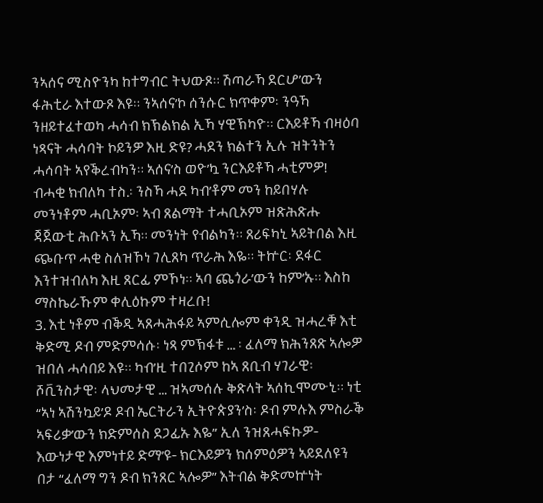ንኣሰና ሚስዮንካ ከተግብር ትህውጾ። ሽጣራኻ ደርሆ’ውን ፋሕቲራ እተውጾ እዩ። ንኣሰና’ኮ ሰንሱር ክጥቀም፡ ንዓኻ ንዘይተፈተወካ ሓሳብ ክኽልክል ኢኻ ሃዊኽካዮ። ርእይቶኻ ብዛዕባ ነጻናት ሓሳባት ኮይንዎ እዚ ድዩ? ሓደን ክልተን ኢሉ ዝትንትን ሓሳባት ኣየቕረብካን። ኣሰና’ስ ወዮ’ኳ ንርእይቶኻ ሓቲምዎ! ብሓቂ ክብለካ ተስ.፡ ንስኻ ሓደ ካብ’ቶም መን ከይበሃሉ መንነቶም ሓቢኦም፡ ኣብ ጸልማት ተሓቢኦም ዝጽሕጽሑ ጃጀውቲ ሕቡኣን ኢኻ። መንነት የብልካን። ጸሪፍካኒ ኣይትበል እዚ ጭቡጥ ሓቂ ስለዝኾነ ገሊጸካ ጥራሕ እዬ። ትኵር፡ ደፋር እንተዝብለካ እዚ ጸርፊ ምኾነ። ኣባ ጨጎራ’ውን ከም’ኡ። እስከ ማስኬራኹም ቀሊዕኩም ተዛረቡ!
3. እቲ ነቶም ብቕዲ ኣጸሓሕፋይ ኣምሲሎም ቀንዲ ዝሓረቑ እቲ ቅድሚ ዶብ ምድምሳሱ፡ ነጻ ምኽፋቱ … ፡ ፈለማ ክሕንጸጽ ኣሎዎ ዝበለ ሓሳበይ እዩ። ካብ’ዚ ተበጊሶም ከኣ ጸቢብ ሃገራዊ፡ ሾቪንስታዊ፡ ላህመታዊ … ዝኣመሰሉ ቅጽላት ኣሰኪሞሙኒ። ነቲ “ኣነ ኣሽንኳይ’ዶ ዶብ ኤርትራን ኢትዮጵያን’ስ፡ ዶብ ምሉእ ምስራቕ ኣፍሪቃ’ውን ክድምሰስ ደጋፊኡ እዬ” ኢለ ንዝጸሓፍኩዎ- እውነታዊ እምነተይ ድማ’ዩ- ክርእይዎን ክሰምዕዎን ኣይደለዩን በታ “ፈለማ ግን ዶብ ክንጸር ኣሎዎ” እትብል ቅድመኵነት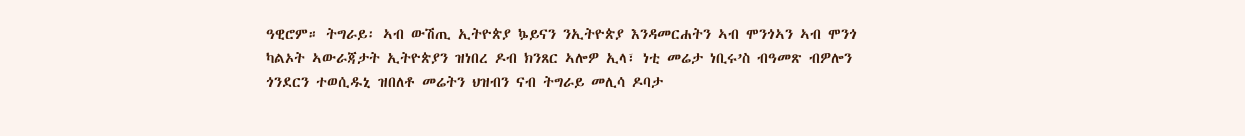ዓዊሮም። ትግራይ፡ ኣብ ውሽጢ ኢትዮጵያ ኴይናን ንኢትዮጵያ እንዳመርሐትን ኣብ ሞንጎኣን ኣብ ሞንጎ ካልኦት ኣውራጃታት ኢትዮጵያን ዝነበረ ዶብ ክንጸር ኣሎዎ ኢላ፣ ነቲ መሬታ ነቢሩ’ስ ብዓመጽ ብዎሎን ጎንደርን ተወሲዱኒ ዝበለቶ መሬትን ህዝብን ናብ ትግራይ መሊሳ ዶባታ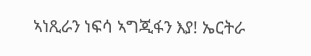ኣነጺራን ነፍሳ ኣግጂፋን እያ! ኤርትራ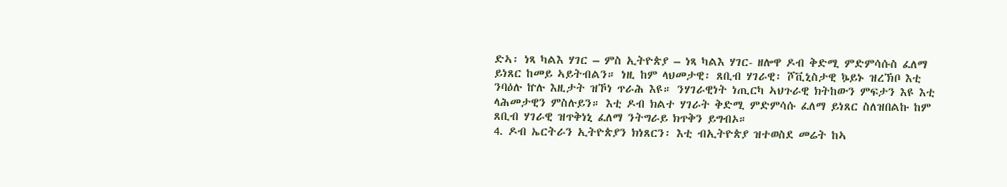ድኣ፡ ነጻ ካልእ ሃገር – ምስ ኢትዮጵያ – ነጻ ካልእ ሃገር- ዘሎዋ ዶብ ቅድሚ ምድምሳሱስ ፈለማ ይነጸር ከመይ ኣይትብልን። ነዚ ከም ላህመታዊ፡ ጸቢብ ሃገራዊ፡ ሾቪኒስታዊ ኴይኑ ዝረኽቦ እቲ ንባዕሉ ኵሉ እዚታት ዝኾነ ጥራሕ እዩ። ንሃገራዊነት ነጢርካ ኣህጉራዊ ክትከውን ምፍታን እዩ እቲ ላሕመታዊን ምስሉይን። እቲ ዶብ ክልተ ሃገራት ቅድሚ ምድምሳሱ ፈለማ ይነጸር ስለዝበልኩ ከም ጸቢብ ሃገራዊ ዝጥቅነኒ ፈለማ ንትግራይ ክጥቅን ይግብኦ።
4. ዶብ ኤርትራን ኢትዮጵያን ክነጸርን፡ እቲ ብኢትዮጵያ ዝተወስደ መሬት ከኣ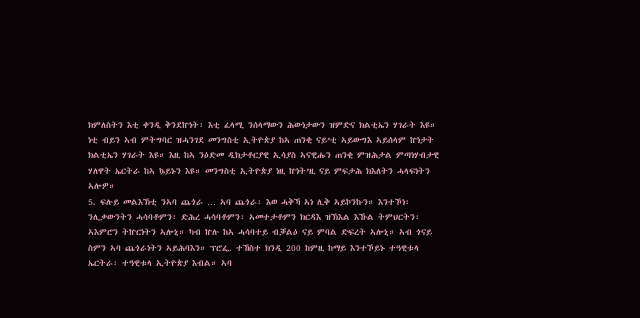ክምለስትን እቲ ቀንዲ ቅንደኵነት፡ እቲ ፈላሚ ንሰላማውን ሕውነታውን ዝምድና ክልቲኤን ሃገራት እዩ። ነቲ ብይን ኣብ ምትግባር ዝሓንገደ መንግስቲ ኢትዮጵያ ከኣ ጠንቂ ናይ’ቲ ኣይውግእ ኣይሰላም ኵነታት ክልቲኤን ሃገራት እዩ። እዚ ከኣ ንዕድመ ዲክታቶርያዊ ኢሳያስ ኣናዊሑን ጠንቂ ምዝሕታል ምጣነሃብታዊ ሃለዋት ኤርትራ ከኣ ኴይኑን እዩ። መንግስቲ ኢትዮጵያ ነዚ ኵነት’ዚ ናይ ምፍታሕ ክእለትን ሓላፍነትን ኣሎዎ።
5. ፍሉይ መልእኽቲ ንኣባ ጨጎራ … ኣባ ጨጎራ፡ እወ ሓቅኻ ኣነ ሊቅ ኣይኮንኩን። እንተኾነ፡ ንሊቃውንትን ሓሳባቶምን፡ ድሕረ ሓሳባቶምን፡ ኣመተታቶምን ክርዳእ ዝኽእል እኹል ትምህርትን፡ ኣእምሮን ትኵርነትን ኣሎኒ። ካብ ኵሉ ከኣ ሓሳባተይ ብቓልዕ ናይ ምባል ድፍረት ኣሎኒ። ኣብ ጎናይ ስምን ኣባ ጨጎራነትን ኣይሕባእን። ፕሮፌ. ተኸስተ ክንዲ 200 ከምዚ ከማይ እንተኾይኑ ተዓዊቱላ ኤርትራ፡ ተዓዊቱላ ኢትዮጵያ እብል። ኣባ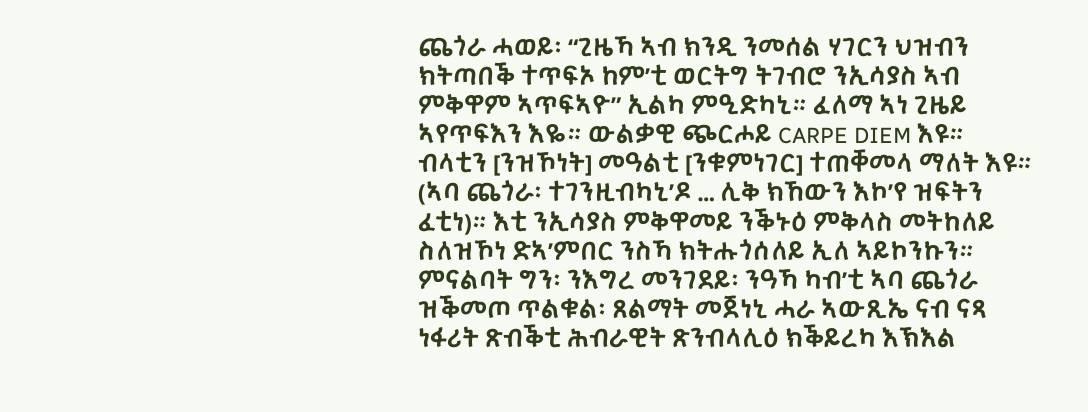ጨጎራ ሓወይ፡ “ጊዜኻ ኣብ ክንዲ ንመሰል ሃገርን ህዝብን ክትጣበቕ ተጥፍኦ ከም’ቲ ወርትግ ትገብሮ ንኢሳያስ ኣብ ምቅዋም ኣጥፍኣዮ” ኢልካ ምዒድካኒ። ፈለማ ኣነ ጊዜይ ኣየጥፍእን እዬ። ውልቃዊ ጭርሖይ CARPE DIEM እዩ። ብላቲን [ንዝኾነት] መዓልቲ [ንቁምነገር] ተጠቐመላ ማለት እዩ። (ኣባ ጨጎራ፡ ተገንዚብካኒ’ዶ … ሊቅ ክኸውን እኮ’የ ዝፍትን ፈቲነ)። እቲ ንኢሳያስ ምቅዋመይ ንቕኑዕ ምቅላስ መትከለይ ስለዝኾነ ድኣ’ምበር ንስኻ ክትሑጎሰለይ ኢለ ኣይኮንኩን። ምናልባት ግን፡ ንእግረ መንገደይ፡ ንዓኻ ካብ’ቲ ኣባ ጨጎራ ዝቕመጦ ጥልቁል፡ ጸልማት መጀነኒ ሓራ ኣውጺኤ ናብ ናጻ ነፋሪት ጽብቕቲ ሕብራዊት ጽንብላሊዕ ክቕይረካ እኽእል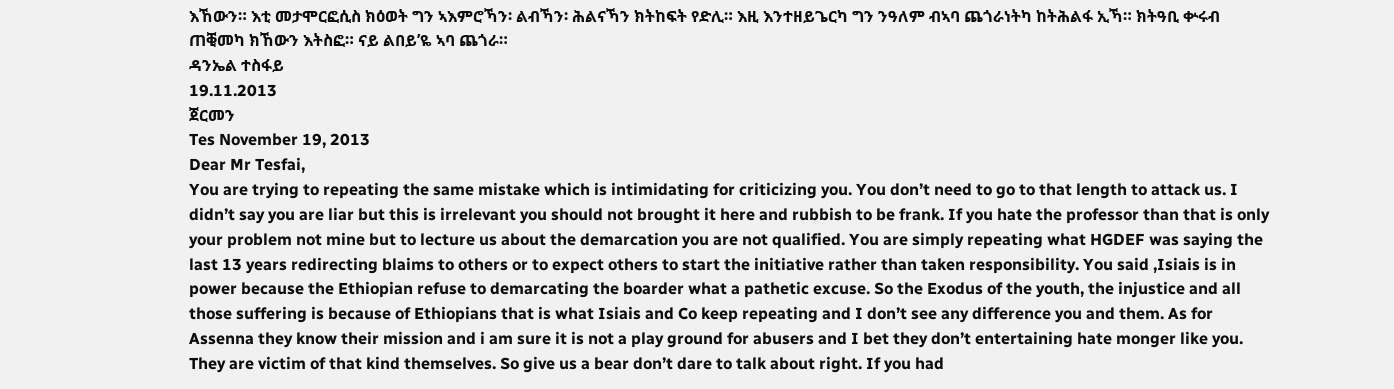እኸውን። እቲ መታሞርፎሲስ ክዕወት ግን ኣእምሮኻን፡ ልብኻን፡ ሕልናኻን ክትከፍት የድሊ። እዚ እንተዘይጌርካ ግን ንዓለም ብኣባ ጨጎራነትካ ከትሕልፋ ኢኻ። ክትዓቢ ቍሩብ ጠቒመካ ክኸውን እትስፎ። ናይ ልበይ’ዬ ኣባ ጨጎራ።
ዳንኤል ተስፋይ
19.11.2013
ጀርመን
Tes November 19, 2013
Dear Mr Tesfai,
You are trying to repeating the same mistake which is intimidating for criticizing you. You don’t need to go to that length to attack us. I didn’t say you are liar but this is irrelevant you should not brought it here and rubbish to be frank. If you hate the professor than that is only your problem not mine but to lecture us about the demarcation you are not qualified. You are simply repeating what HGDEF was saying the last 13 years redirecting blaims to others or to expect others to start the initiative rather than taken responsibility. You said ,Isiais is in power because the Ethiopian refuse to demarcating the boarder what a pathetic excuse. So the Exodus of the youth, the injustice and all those suffering is because of Ethiopians that is what Isiais and Co keep repeating and I don’t see any difference you and them. As for Assenna they know their mission and i am sure it is not a play ground for abusers and I bet they don’t entertaining hate monger like you. They are victim of that kind themselves. So give us a bear don’t dare to talk about right. If you had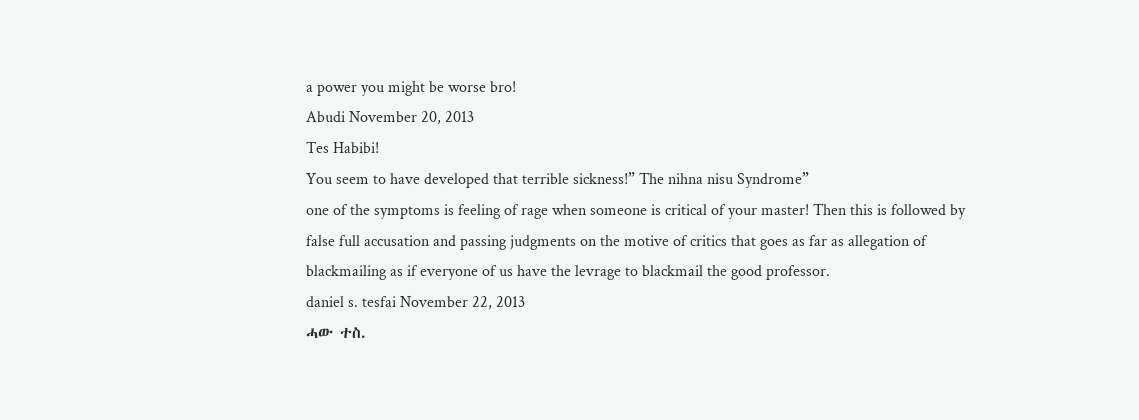a power you might be worse bro!
Abudi November 20, 2013
Tes Habibi!
You seem to have developed that terrible sickness!” The nihna nisu Syndrome”
one of the symptoms is feeling of rage when someone is critical of your master! Then this is followed by false full accusation and passing judgments on the motive of critics that goes as far as allegation of blackmailing as if everyone of us have the levrage to blackmail the good professor.
daniel s. tesfai November 22, 2013
ሓው ተስ.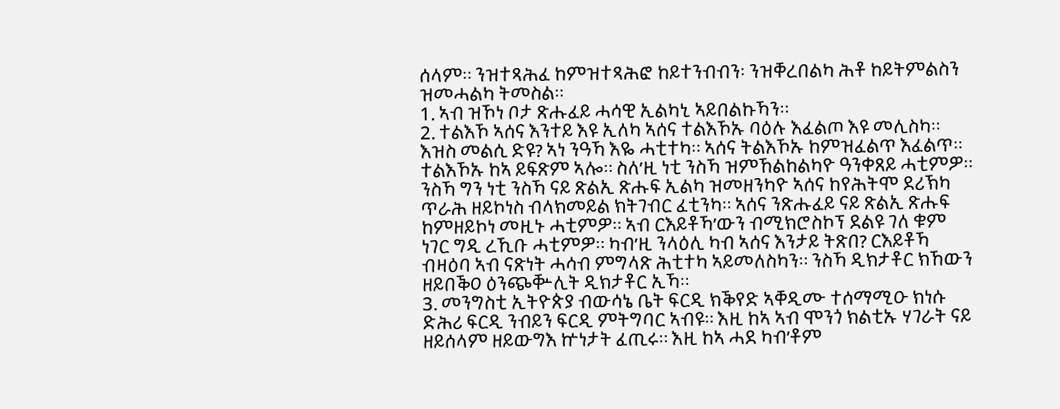ሰላም። ንዝተጻሕፈ ከምዝተጻሕፎ ከይተንብብን፡ ንዝቐረበልካ ሕቶ ከይትምልስን ዝመሓልካ ትመስል።
1. ኣብ ዝኾነ ቦታ ጽሑፈይ ሓሳዊ ኢልካኒ ኣይበልኩኻን።
2. ተልእኾ ኣሰና እንተይ እዩ ኢለካ ኣሰና ተልእኾኡ ባዕሉ እፈልጦ እዩ መሊስካ። እዝስ መልሲ ድዩ? ኣነ ንዓኻ እዬ ሓቲተካ። ኣሰና ትልእኾኡ ከምዝፈልጥ እፈልጥ። ተልእኾኡ ከኣ ይፍጽም ኣሎ። ስለ’ዚ ነቲ ንስኻ ዝምኸልከልካዮ ዓንቀጸይ ሓቲምዎ። ንስኻ ግን ነቲ ንስኻ ናይ ጽልኢ ጽሑፍ ኢልካ ዝመዘንካዮ ኣሰና ከየሕትሞ ደሪኽካ ጥራሕ ዘይኮነስ ብላክመይል ክትገብር ፈቲንካ። ኣሰና ንጽሑፈይ ናይ ጽልኢ ጽሑፍ ከምዘይኮነ መዚኑ ሓቲምዎ። ኣብ ርእይቶኻ’ውን ብሚክሮስኮፕ ደልዩ ገለ ቁም ነገር ግዲ ረኺቡ ሓቲምዎ። ካብ’ዚ ንላዕሊ ካብ ኣሰና እንታይ ትጽበ? ርእይቶኻ ብዛዕባ ኣብ ናጽነት ሓሳብ ምግላጽ ሕቲተካ ኣይመለስካን። ንስኻ ዲክታቶር ክኸውን ዘይበቕዐ ዕንጭቝሊት ዲክታቶር ኢኻ።
3. መንግስቲ ኢትዮጵያ ብውሳኔ ቤት ፍርዲ ክቕየድ ኣቐዲሙ ተሰማሚዑ ክነሱ ድሕሪ ፍርዲ ንብይን ፍርዲ ምትግባር ኣብዩ። እዚ ከኣ ኣብ ሞንጎ ክልቲኡ ሃገራት ናይ ዘይሰላም ዘይውግእ ኵነታት ፈጢሩ። እዚ ከኣ ሓደ ካብ’ቶም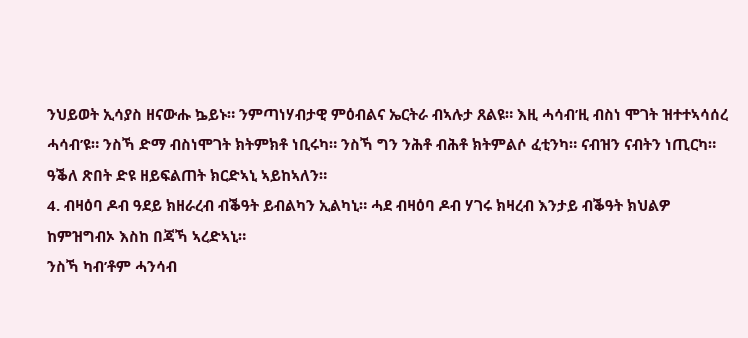ንህይወት ኢሳያስ ዘናውሑ ኴይኑ። ንምጣነሃብታዊ ምዕብልና ኤርትራ ብኣሉታ ጸልዩ። እዚ ሓሳብ’ዚ ብስነ ሞገት ዝተተኣሳሰረ ሓሳብ’ዩ። ንስኻ ድማ ብስነሞገት ክትምክቶ ነቢሩካ። ንስኻ ግን ንሕቶ ብሕቶ ክትምልሶ ፈቲንካ። ናብዝን ናብትን ነጢርካ። ዓቕለ ጽበት ድዩ ዘይፍልጠት ክርድኣኒ ኣይከኣለን።
4. ብዛዕባ ዶብ ዓደይ ክዘራረብ ብቕዓት ይብልካን ኢልካኒ። ሓደ ብዛዕባ ዶብ ሃገሩ ክዛረብ እንታይ ብቕዓት ክህልዎ ከምዝግብኦ እስከ በጃኻ ኣረድኣኒ።
ንስኻ ካብ’ቶም ሓንሳብ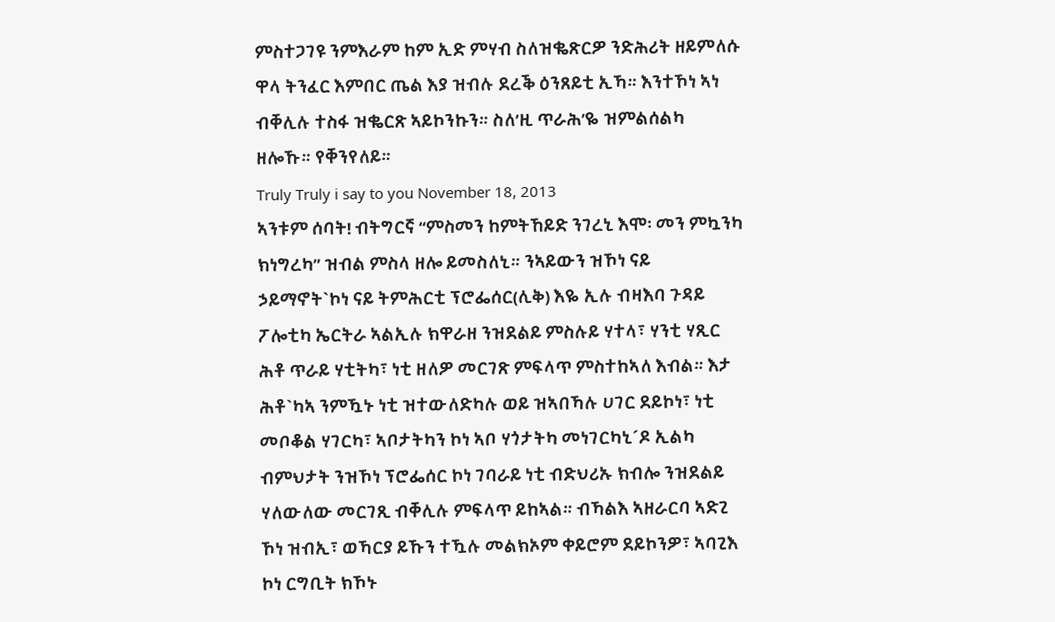ምስተጋገዩ ንምእራም ከም ኢድ ምሃብ ስለዝቈጽርዎ ንድሕሪት ዘይምለሱ ዋላ ትንፈር እምበር ጤል እያ ዝብሉ ደረቕ ዕንጸይቲ ኢኻ። እንተኾነ ኣነ ብቐሊሉ ተስፋ ዝቈርጽ ኣይኮንኩን። ስለ’ዚ ጥራሕ’ዬ ዝምልሰልካ ዘሎኹ። የቐንየለይ።
Truly Truly i say to you November 18, 2013
ኣንቱም ሰባት! ብትግርኛ “ምስመን ከምትኸይድ ንገረኒ እሞ፡ መን ምኳንካ ክነግረካ” ዝብል ምስላ ዘሎ ይመስለኒ። ንኣይውን ዝኾነ ናይ ኃይማኖት`ኮነ ናይ ትምሕርቲ ፕሮፌሰር(ሊቅ) እዬ ኢሉ ብዛእባ ጉዳይ ፖሎቲካ ኤርትራ ኣልኢሉ ክዋራዘ ንዝደልይ ምስሉይ ሃተላ፣ ሃንቲ ሃጺር ሕቶ ጥራይ ሃቲትካ፣ ነቲ ዘለዎ መርገጽ ምፍላጥ ምስተከኣለ እብል። እታ ሕቶ`ካኣ ንምዃኑ ነቲ ዝተውለድካሉ ወይ ዝኣበኻሉ ሀገር ደይኮነ፣ ነቲ መቦቆል ሃገርካ፣ ኣቦታትካን ኮነ ኣቦ ሃጎታትካ መነገርካኒ´ዶ ኢልካ ብምህታት ንዝኾነ ፕሮፌሰር ኮነ ገባራይ ነቲ ብድህሪኡ ክብሎ ንዝደልይ ሃለውለው መርገጺ ብቐሊሉ ምፍላጥ ይከኣል። ብኻልእ ኣዘራርባ ኣድጊ ኾነ ዝብኢ፣ ወኻርያ ይኹን ተዃሉ መልክኦም ቀይሮም ደይኮንዎ፣ ኣባጊእ ኮነ ርግቢት ክኾኑ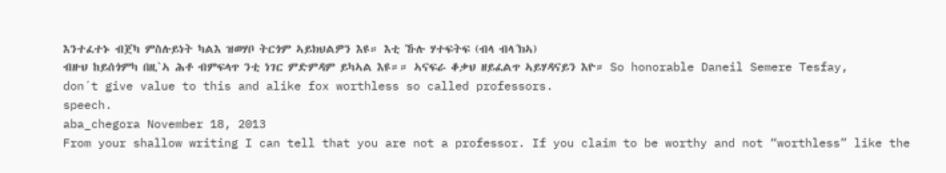እንተፈተኑ ብጀካ ምስሉይነት ካልእ ዝወሃቦ ትርጎም ኣይክህልዎን እዩ። እቲ ኹሉ ሃተፍትፍ (ብላ ብላ´ክኣ)
ብዙህ ከይሰጎምካ በዚ`ኣ ሕቶ ብምፍላጥ ንቲ ነገር ምድምዳም ይካኣል እዩ።። ኣናፍራ ቆቃህ ዘይፈልጥ ኣይሃዳናይን እዮ። So honorable Daneil Semere Tesfay, don´t give value to this and alike fox worthless so called professors.
speech.
aba_chegora November 18, 2013
From your shallow writing I can tell that you are not a professor. If you claim to be worthy and not “worthless” like the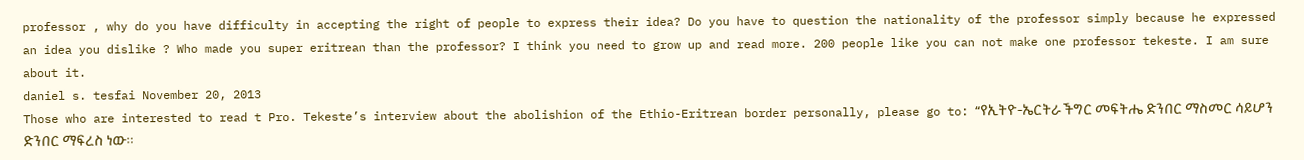professor , why do you have difficulty in accepting the right of people to express their idea? Do you have to question the nationality of the professor simply because he expressed an idea you dislike ? Who made you super eritrean than the professor? I think you need to grow up and read more. 200 people like you can not make one professor tekeste. I am sure about it.
daniel s. tesfai November 20, 2013
Those who are interested to read t Pro. Tekeste’s interview about the abolishion of the Ethio-Eritrean border personally, please go to: “የኢትዮ-ኤርትራ ችግር መፍትሔ ድንበር ማስመር ሳይሆን ድንበር ማፍረስ ነው።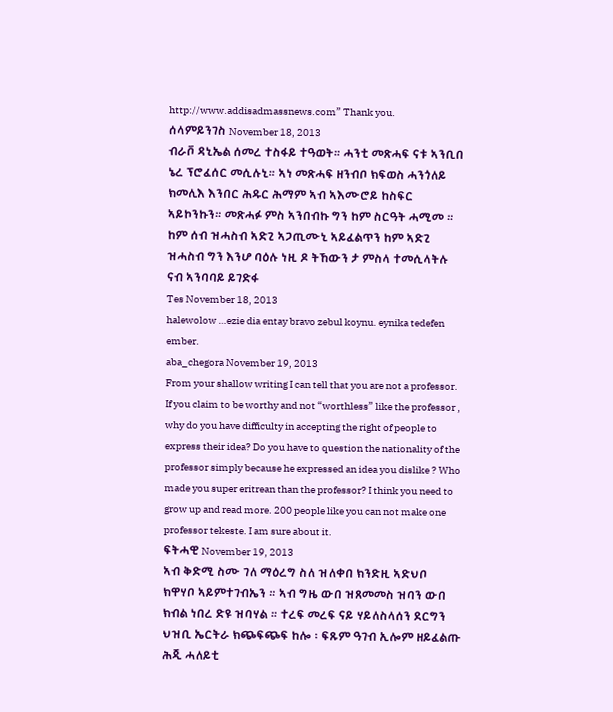http://www.addisadmassnews.com” Thank you.
ሰላምይንገስ November 18, 2013
ብራቮ ዳኒኤል ሰመረ ተስፋይ ተዓወት። ሓንቲ መጽሓፍ ናቱ ኣንቢበ ኔረ ፕሮፈሰር መሲሉኒ። ኣነ መጽሓፍ ዘንብቦ ክፍወስ ሓንጎለይ ክመሊእ እንበር ሕዱር ሕማም ኣብ ኣእሙሮይ ከስፍር ኣይኮንኩን። መጽሓፉ ምስ ኣንበብኩ ግን ከም ስርዓት ሓሚመ ። ከም ሰብ ዝሓስብ ኣድጊ ኣጋጢሙኒ ኣይፈልጥን ከም ኣድጊ ዝሓስብ ግን እንሆ ባዕሉ ነዚ ዶ ትኸውን ታ ምስላ ተመሲላትሉ ናብ ኣንባባይ ይገድፋ
Tes November 18, 2013
halewolow …ezie dia entay bravo zebul koynu. eynika tedefen ember.
aba_chegora November 19, 2013
From your shallow writing I can tell that you are not a professor. If you claim to be worthy and not “worthless” like the professor , why do you have difficulty in accepting the right of people to express their idea? Do you have to question the nationality of the professor simply because he expressed an idea you dislike ? Who made you super eritrean than the professor? I think you need to grow up and read more. 200 people like you can not make one professor tekeste. I am sure about it.
ፍትሓዊ November 19, 2013
ኣብ ቅድሚ ስሙ ገለ ማዕረግ ስለ ዝለቀበ ክንድዚ ኣድህቦ ክዋሃቦ ኣይምተገብኤን ። ኣብ ግዜ ውበ ዝጸመመስ ዝባን ውበ ክብል ነበረ ድዩ ዝባሃል ። ተረፍ መረፍ ናይ ሃይለስላሰን ደርግን ህዝቢ ኤርትራ ክጭፍጭፍ ከሎ ፡ ፍጹም ዓገብ ኢሎም ዘይፈልጡ ሕጂ ሓለይቲ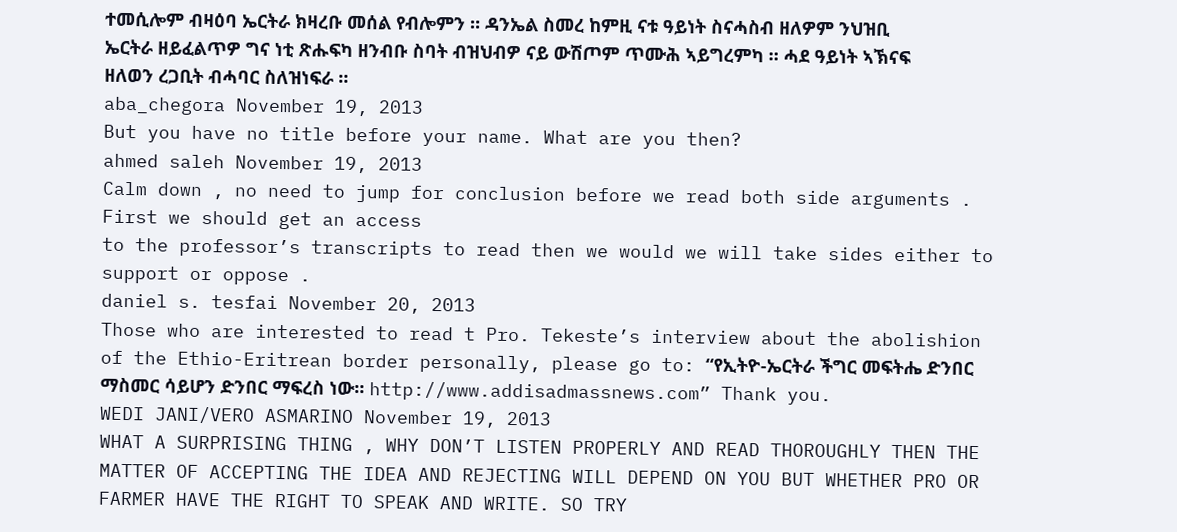ተመሲሎም ብዛዕባ ኤርትራ ክዛረቡ መሰል የብሎምን ። ዳንኤል ስመረ ከምዚ ናቱ ዓይነት ስናሓስብ ዘለዎም ንህዝቢ ኤርትራ ዘይፈልጥዎ ግና ነቲ ጽሑፍካ ዘንብቡ ስባት ብዝህብዎ ናይ ውሽጦም ጥሙሕ ኣይግረምካ ። ሓደ ዓይነት ኣኽናፍ ዘለወን ረጋቢት ብሓባር ስለዝነፍራ ።
aba_chegora November 19, 2013
But you have no title before your name. What are you then?
ahmed saleh November 19, 2013
Calm down , no need to jump for conclusion before we read both side arguments . First we should get an access
to the professor’s transcripts to read then we would we will take sides either to support or oppose .
daniel s. tesfai November 20, 2013
Those who are interested to read t Pro. Tekeste’s interview about the abolishion of the Ethio-Eritrean border personally, please go to: “የኢትዮ-ኤርትራ ችግር መፍትሔ ድንበር ማስመር ሳይሆን ድንበር ማፍረስ ነው። http://www.addisadmassnews.com” Thank you.
WEDI JANI/VERO ASMARINO November 19, 2013
WHAT A SURPRISING THING , WHY DON’T LISTEN PROPERLY AND READ THOROUGHLY THEN THE MATTER OF ACCEPTING THE IDEA AND REJECTING WILL DEPEND ON YOU BUT WHETHER PRO OR FARMER HAVE THE RIGHT TO SPEAK AND WRITE. SO TRY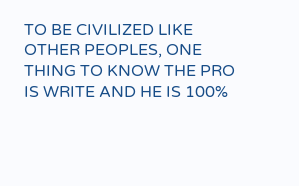TO BE CIVILIZED LIKE OTHER PEOPLES, ONE THING TO KNOW THE PRO IS WRITE AND HE IS 100%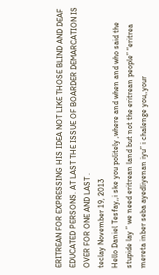ERITREAN FOR EXPRESSING HIS IDEA NOT LIKE THOSE BLIND AND DEAF EDUCATED PERSONS. AT LAST THE ISSUE OF BOARDER DEMARCATION IS OVER FOR ONE AND LAST .
teclay November 19, 2013
Hello Daniel Tesfay,,i ske you politely ,where and when and who said the stupide lay ” we need eritrean land but not the eritrean people” “eritrea mereta inber seba ayedliyenan iyu” i chalenge you,,your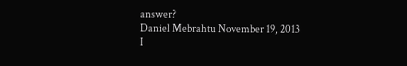answer?
Daniel Mebrahtu November 19, 2013
I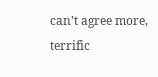can’t agree more, terrific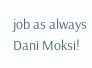job as always Dani Moksi!